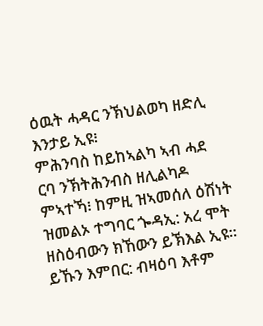ዕዉት ሓዳር ንኽህልወካ ዘድሊ እንታይ ኢዩ፧
ምሕንባስ ከይከኣልካ ኣብ ሓደ ርባ ንኽትሕንብስ ዘሊልካዶ ምኣተኻ፧ ከምዚ ዝኣመሰለ ዕሽነት ዝመልኦ ተግባር ጐዳኢ: አረ ሞት ዘስዕብውን ክኸውን ይኽእል ኢዩ። ይኹን እምበር: ብዛዕባ እቶም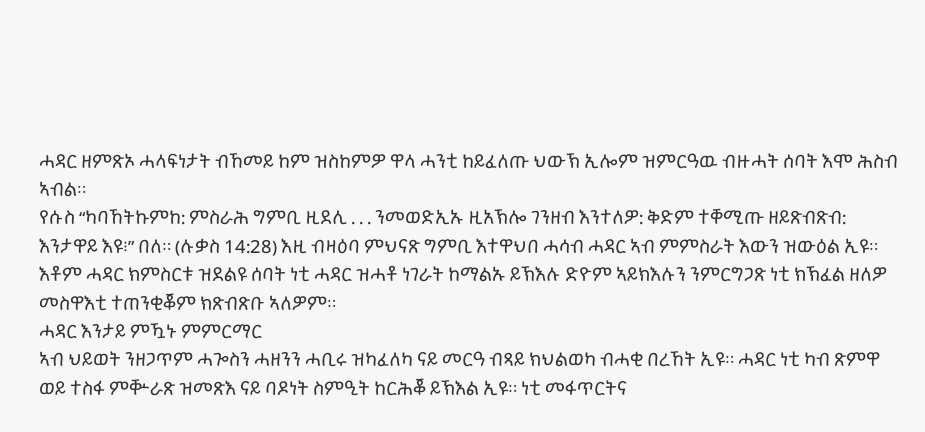ሓዳር ዘምጽኦ ሓላፍነታት ብኸመይ ከም ዝስከምዎ ዋላ ሓንቲ ከይፈለጡ ህውኽ ኢሎም ዝምርዓዉ ብዙሓት ሰባት እሞ ሕስብ ኣብል።
የሱስ “ካባኸትኩምከ: ምስራሕ ግምቢ ዚደሊ . . . ንመወድኢኡ ዚአኽሎ ገንዘብ እንተለዎ: ቅድም ተቐሚጡ ዘይጽብጽብ: እንታዋይ እዩ፧” በለ። (ሉቃስ 14:28) እዚ ብዛዕባ ምህናጽ ግምቢ እተዋህበ ሓሳብ ሓዳር ኣብ ምምስራት እውን ዝውዕል ኢዩ። እቶም ሓዳር ክምስርቱ ዝደልዩ ሰባት ነቲ ሓዳር ዝሓቶ ነገራት ከማልኡ ይኽእሉ ድዮም ኣይክእሉን ንምርግጋጽ ነቲ ክኽፈል ዘለዎ መስዋእቲ ተጠንቂቖም ክጽብጽቡ ኣለዎም።
ሓዳር እንታይ ምዃኑ ምምርማር
ኣብ ህይወት ንዘጋጥም ሓጐስን ሓዘንን ሓቢሩ ዝካፈለካ ናይ መርዓ ብጻይ ክህልወካ ብሓቂ በረኸት ኢዩ። ሓዳር ነቲ ካብ ጽምዋ ወይ ተስፋ ምቝራጽ ዝመጽእ ናይ ባዶነት ስምዒት ከርሕቖ ይኽእል ኢዩ። ነቲ መፋጥርትና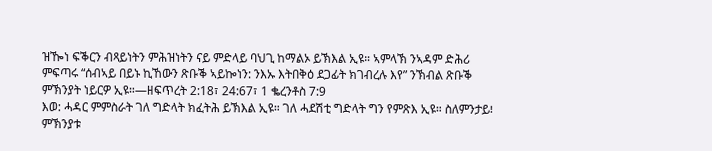ዝዀነ ፍቕርን ብጻይነትን ምሕዝነትን ናይ ምድላይ ባህጊ ከማልኦ ይኽእል ኢዩ። ኣምላኽ ንኣዳም ድሕሪ ምፍጣሩ “ሰብኣይ በይኑ ኪኸውን ጽቡቕ ኣይኰነን: ንእኡ እትበቅዕ ደጋፊት ክገብረሉ እየ” ንኽብል ጽቡቕ ምኽንያት ነይርዎ ኢዩ።—ዘፍጥረት 2:18፣ 24:67፣ 1 ቈረንቶስ 7:9
እወ: ሓዳር ምምስራት ገለ ግድላት ክፈትሕ ይኽእል ኢዩ። ገለ ሓደሽቲ ግድላት ግን የምጽእ ኢዩ። ስለምንታይ፧ ምኽንያቱ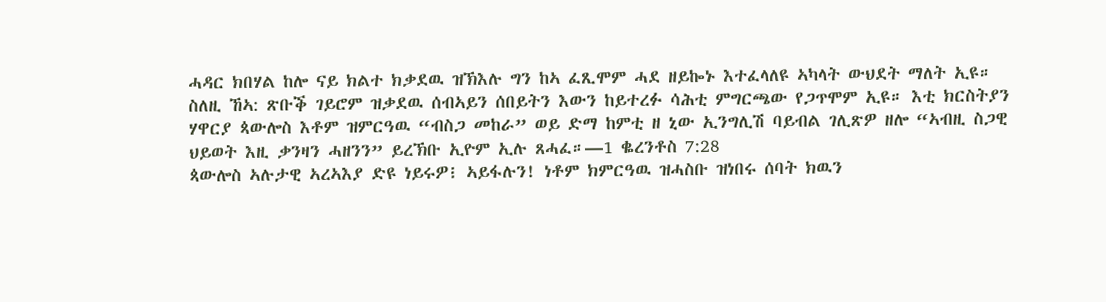ሓዳር ክበሃል ከሎ ናይ ክልተ ክቃደዉ ዝኽእሉ ግን ከኣ ፈጺሞም ሓደ ዘይኰኑ እተፈላለዩ ኣካላት ውህደት ማለት ኢዩ። ስለዚ ኸኣ: ጽቡቕ ገይሮም ዝቃደዉ ሰብኣይን ሰበይትን እውን ከይተረፉ ሳሕቲ ምግርጫው የጋጥሞም ኢዩ። እቲ ክርስትያን ሃዋርያ ጳውሎስ እቶም ዝምርዓዉ “ብስጋ መከራ” ወይ ድማ ከምቲ ዘ ኒው ኢንግሊሽ ባይብል ገሊጽዎ ዘሎ “ኣብዚ ስጋዊ ህይወት እዚ ቃንዛን ሓዘንን” ይረኽቡ ኢዮም ኢሉ ጸሓፈ።—1 ቈረንቶስ 7:28
ጳውሎስ ኣሉታዊ ኣረኣእያ ድዩ ነይሩዎ፧ ኣይፋሉን! ነቶም ክምርዓዉ ዝሓስቡ ዝነበሩ ሰባት ክዉን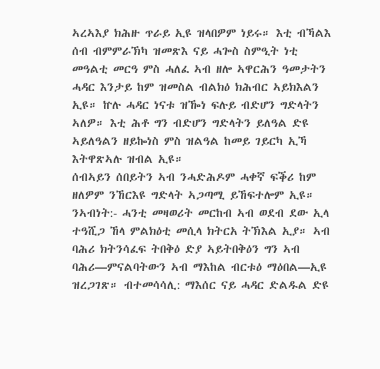ኣረኣእያ ክሕዙ ጥራይ ኢዩ ዝላበዎም ነይሩ። እቲ ብኻልእ ሰብ ብምምራኽካ ዝመጽእ ናይ ሓጐስ ስምዒት ነቲ መዓልቲ መርዓ ምስ ሓለፈ ኣብ ዘሎ ኣዋርሕን ዓመታትን ሓዳር እንታይ ከም ዝመስል ብልክዕ ክሕብር ኣይክእልን ኢዩ። ኵሉ ሓዳር ነናቱ ዝዀነ ፍሉይ ብድሆን ግድላትን ኣለዎ። እቲ ሕቶ ግን ብድሆን ግድላትን ይለዓል ድዩ ኣይለዓልን ዘይኰነስ ምስ ዝልዓል ከመይ ገይርካ ኢኻ እትዋጽኣሉ ዝብል ኢዩ።
ሰብኣይን ሰበይትን ኣብ ንሓድሕዶም ሓቀኛ ፍቕሪ ከም ዘለዎም ንኸርእዩ ግድላት ኣጋጣሚ ይኸፍተሎም ኢዩ። ንኣብነት:- ሓንቲ መዛወሪት መርከብ ኣብ ወደብ ደው ኢላ ተዓሺጋ ኸላ ምልክዕቲ መሲላ ክትርአ ትኽእል ኢያ። ኣብ ባሕሪ ክትንሳፈፍ ትበቅዕ ድያ ኣይትበቅዕን ግን ኣብ ባሕሪ—ምናልባትውን ኣብ ማእከል ብርቱዕ ማዕበል—ኢዩ ዝረጋገጽ። ብተመሳሳሊ: ማእሰር ናይ ሓዳር ድልዱል ድዩ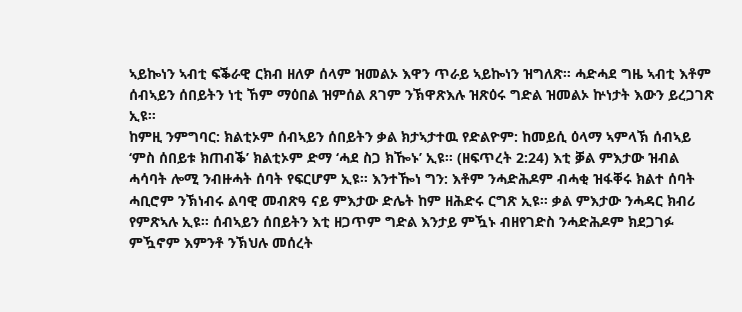ኣይኰነን ኣብቲ ፍቕራዊ ርክብ ዘለዎ ሰላም ዝመልኦ እዋን ጥራይ ኣይኰነን ዝግለጽ። ሓድሓደ ግዜ ኣብቲ እቶም ሰብኣይን ሰበይትን ነቲ ኸም ማዕበል ዝምሰል ጸገም ንኽዋጽእሉ ዝጽዕሩ ግድል ዝመልኦ ኵነታት እውን ይረጋገጽ ኢዩ።
ከምዚ ንምግባር: ክልቲኦም ሰብኣይን ሰበይትን ቃል ክታኣታተዉ የድልዮም: ከመይሲ ዕላማ ኣምላኽ ሰብኣይ ‘ምስ ሰበይቱ ክጠብቕ’ ክልቲኦም ድማ ‘ሓደ ስጋ ክዀኑ’ ኢዩ። (ዘፍጥረት 2:24) እቲ ቓል ምእታው ዝብል ሓሳባት ሎሚ ንብዙሓት ሰባት የፍርሆም ኢዩ። እንተዀነ ግን: እቶም ንሓድሕዶም ብሓቂ ዝፋቐሩ ክልተ ሰባት ሓቢሮም ንኽነብሩ ልባዊ መብጽዓ ናይ ምእታው ድሌት ከም ዘሕድሩ ርግጽ ኢዩ። ቃል ምእታው ንሓዳር ክብሪ የምጽኣሉ ኢዩ። ሰብኣይን ሰበይትን እቲ ዘጋጥም ግድል እንታይ ምዃኑ ብዘየገድስ ንሓድሕዶም ክደጋገፉ ምዃኖም እምንቶ ንኽህሉ መሰረት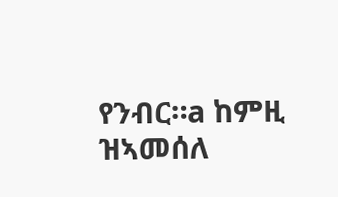የንብር።a ከምዚ ዝኣመሰለ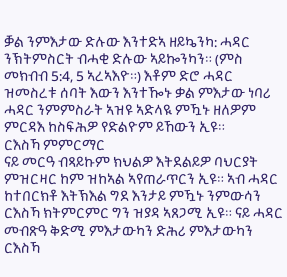ቓል ንምእታው ድሉው እንተድኣ ዘይኴንካ: ሓዳር ንኽትምስርት ብሓቂ ድሉው ኣይኰንካን። (ምስ መክብብ 5:4, 5 ኣረኣእዮ።) እቶም ድሮ ሓዳር ዝመስረቱ ሰባት እውን እንተዀኑ ቃል ምእታው ነባሪ ሓዳር ንምምስራት ኣዝዩ ኣድላዪ ምዃኑ ዘለዎም ምርዳእ ከስፍሕዎ የድልዮም ይኸውን ኢዩ።
ርእስኻ ምምርማር
ናይ መርዓ ብጻይኩም ክህልዎ እትደልይዎ ባህርያት ምዝርዛር ከም ዝከኣል ኣየጠራጥርን ኢዩ። ኣብ ሓዳር ከተበርክቶ እትኽእል ግደ እንታይ ምዃኑ ንምውሳን ርእስኻ ክትምርምር ግን ዝያዳ ኣጸጋሚ ኢዩ። ናይ ሓዳር መብጽዓ ቅድሚ ምእታውካን ድሕሪ ምእታውካን ርእስኻ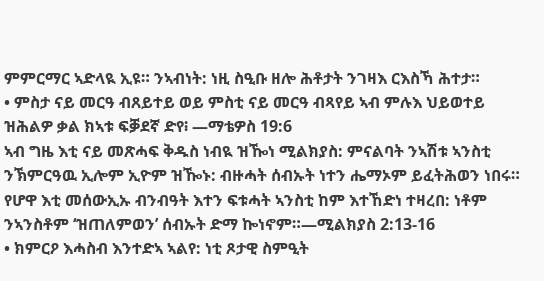ምምርማር ኣድላዪ ኢዩ። ንኣብነት: ነዚ ስዒቡ ዘሎ ሕቶታት ንገዛእ ርእስኻ ሕተታ።
• ምስታ ናይ መርዓ ብጸይተይ ወይ ምስቲ ናይ መርዓ ብጻየይ ኣብ ምሉእ ህይወተይ ዝሕልዎ ቃል ክኣቱ ፍቓደኛ ድየ፧ —ማቴዎስ 19:6
ኣብ ግዜ እቲ ናይ መጽሓፍ ቅዱስ ነብዪ ዝዀነ ሚልክያስ: ምናልባት ንኣሽቱ ኣንስቲ ንኽምርዓዉ ኢሎም ኢዮም ዝዀኑ: ብዙሓት ሰብኡት ነተን ሔማኦም ይፈትሕወን ነበሩ። የሆዋ እቲ መሰውኢኡ ብንብዓት እተን ፍቱሓት ኣንስቲ ከም እተኸድነ ተዛረበ: ነቶም ንኣንስቶም ‘ዝጠለምወን’ ሰብኡት ድማ ኰነኖም።—ሚልክያስ 2:13-16
• ክምርዖ እሓስብ እንተድኣ ኣልየ: ነቲ ጾታዊ ስምዒት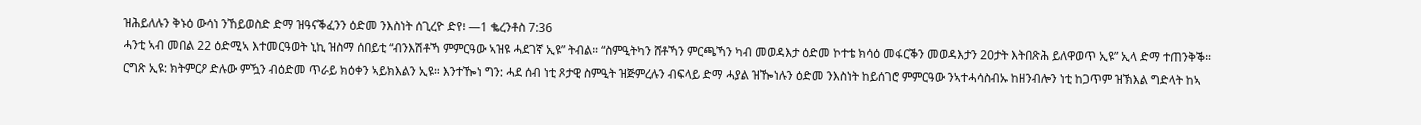ዝሕይለሉን ቅኑዕ ውሳነ ንኸይወስድ ድማ ዝዓናቕፈንን ዕድመ ንእስነት ሰጊረዮ ድየ፧ —1 ቈረንቶስ 7:36
ሓንቲ ኣብ መበል 22 ዕድሚኣ እተመርዓወት ኒኪ ዝስማ ሰበይቲ “ብንእሽቶኻ ምምርዓው ኣዝዩ ሓደገኛ ኢዩ” ትብል። “ስምዒትካን ሸቶኻን ምርጫኻን ካብ መወዳእታ ዕድመ ኮተቴ ክሳዕ መፋርቕን መወዳእታን 20ታት እትበጽሕ ይለዋወጥ ኢዩ” ኢላ ድማ ተጠንቅቕ። ርግጽ ኢዩ: ክትምርዖ ድሉው ምዃን ብዕድመ ጥራይ ክዕቀን ኣይክእልን ኢዩ። እንተዀነ ግን: ሓደ ሰብ ነቲ ጾታዊ ስምዒት ዝጅምረሉን ብፍላይ ድማ ሓያል ዝዀነሉን ዕድመ ንእስነት ከይሰገሮ ምምርዓው ንኣተሓሳስብኡ ከዘንብሎን ነቲ ከጋጥም ዝኽእል ግድላት ከኣ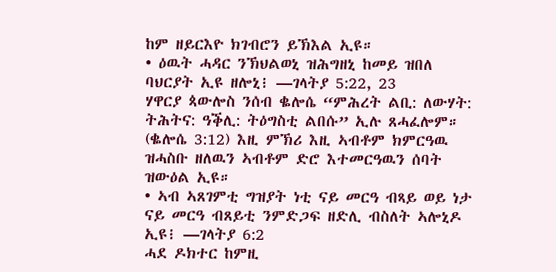ከም ዘይርእዮ ክገብሮን ይኽእል ኢዩ።
• ዕዉት ሓዳር ንኽህልወኒ ዝሕግዘኒ ከመይ ዝበለ ባህርያት ኢዩ ዘሎኒ፧ —ገላትያ 5:22, 23
ሃዋርያ ጳውሎስ ንሰብ ቈሎሴ “ምሕረት ልቢ: ለውሃት: ትሕትና: ዓቕሊ: ትዕግስቲ ልበሱ” ኢሉ ጸሓፈሎም። (ቈሎሴ 3:12) እዚ ምኽሪ እዚ ኣብቶም ክምርዓዉ ዝሓስቡ ዘለዉን ኣብቶም ድሮ እተመርዓዉን ሰባት ዝውዕል ኢዩ።
• ኣብ ኣጸገምቲ ግዝያት ነቲ ናይ መርዓ ብጻይ ወይ ነታ ናይ መርዓ ብጸይቲ ንምድጋፍ ዘድሊ ብስለት ኣሎኒዶ ኢዩ፧ —ገላትያ 6:2
ሓደ ዶክተር ከምዚ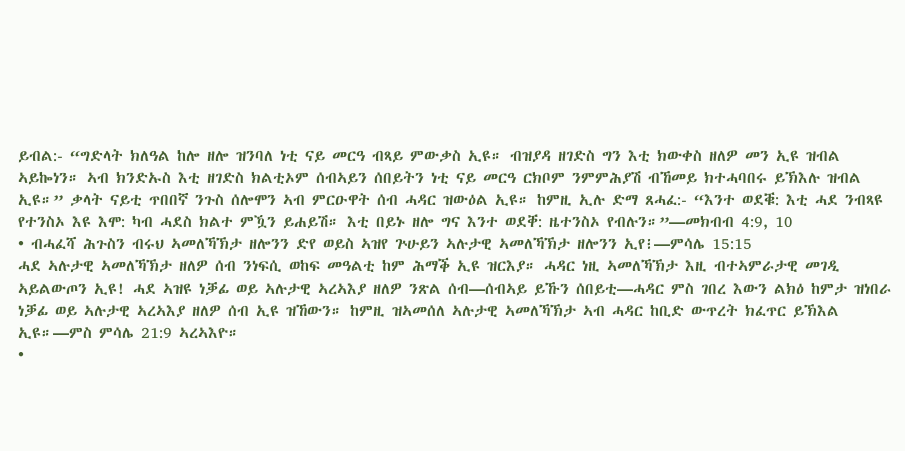ይብል:- “ግድላት ክለዓል ከሎ ዘሎ ዝንባለ ነቲ ናይ መርዓ ብጻይ ምውቃስ ኢዩ። ብዝያዳ ዘገድስ ግን እቲ ክውቀስ ዘለዎ መን ኢዩ ዝብል ኣይኰነን። ኣብ ክንድኡስ እቲ ዘገድስ ክልቲኦም ሰብኣይን ሰበይትን ነቲ ናይ መርዓ ርክቦም ንምምሕያሽ ብኸመይ ክተሓባበሩ ይኽእሉ ዝብል ኢዩ።” ቃላት ናይቲ ጥበበኛ ንጉስ ሰሎሞን ኣብ ምርዑዋት ሰብ ሓዳር ዝውዕል ኢዩ። ከምዚ ኢሉ ድማ ጸሓፈ:- “እንተ ወደቑ: እቲ ሓደ ንብጻዩ የተንስኦ እዩ እሞ: ካብ ሓደስ ክልተ ምዃን ይሐይሽ። እቲ በይኑ ዘሎ ግና እንተ ወደቐ: ዜተንስኦ የብሉን።”—መክብብ 4:9, 10
• ብሓፈሻ ሕጉስን ብሩህ ኣመለኻኽታ ዘሎንን ድየ ወይስ ኣዝየ ጕሁይን ኣሉታዊ ኣመለኻኽታ ዘሎንን ኢየ፧—ምሳሌ 15:15
ሓደ ኣሉታዊ ኣመለኻኽታ ዘለዎ ሰብ ንነፍሲ ወከፍ መዓልቲ ከም ሕማቕ ኢዩ ዝርእያ። ሓዳር ነዚ ኣመለኻኽታ እዚ ብተኣምራታዊ መገዲ ኣይልውጦን ኢዩ! ሓደ ኣዝዩ ነቓፊ ወይ ኣሉታዊ ኣረኣእያ ዘለዎ ንጽል ሰብ—ሰብኣይ ይኹን ሰበይቲ—ሓዳር ምስ ገበረ እውን ልክዕ ከምታ ዝነበራ ነቓፊ ወይ ኣሉታዊ ኣረኣእያ ዘለዎ ሰብ ኢዩ ዝኸውን። ከምዚ ዝኣመሰለ ኣሉታዊ ኣመለኻኽታ ኣብ ሓዳር ከቢድ ውጥረት ክፈጥር ይኽእል ኢዩ።—ምስ ምሳሌ 21:9 ኣረኣእዮ።
•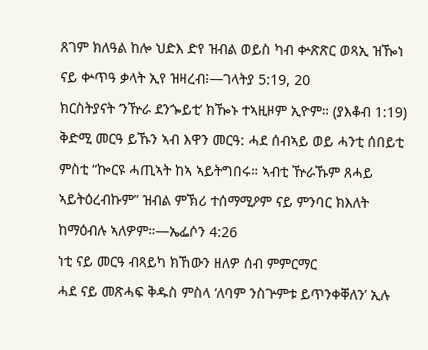ጸገም ክለዓል ከሎ ህድእ ድየ ዝብል ወይስ ካብ ቍጽጽር ወጻኢ ዝዀነ ናይ ቍጥዓ ቃላት ኢየ ዝዛረብ፧—ገላትያ 5:19, 20
ክርስትያናት ‘ንዅራ ደንጐይቲ’ ክዀኑ ተኣዚዞም ኢዮም። (ያእቆብ 1:19) ቅድሚ መርዓ ይኹን ኣብ እዋን መርዓ: ሓደ ሰብኣይ ወይ ሓንቲ ሰበይቲ ምስቲ “ኰርዩ ሓጢኣት ከኣ ኣይትግበሩ። ኣብቲ ዅራኹም ጸሓይ ኣይትዕረብኩም” ዝብል ምኽሪ ተሰማሚዖም ናይ ምንባር ክእለት ከማዕብሉ ኣለዎም።—ኤፌሶን 4:26
ነቲ ናይ መርዓ ብጻይካ ክኸውን ዘለዎ ሰብ ምምርማር
ሓደ ናይ መጽሓፍ ቅዱስ ምስላ ‘ለባም ንስጕምቱ ይጥንቀቐለን’ ኢሉ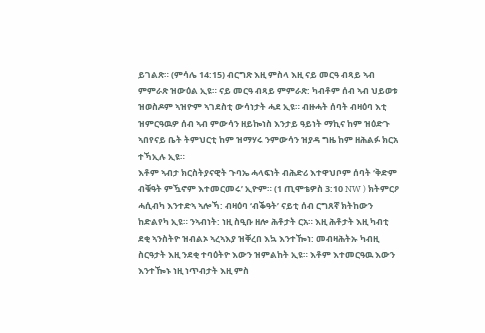ይገልጽ። (ምሳሌ 14:15) ብርግጽ እዚ ምስላ እዚ ናይ መርዓ ብጻይ ኣብ ምምራጽ ዝውዕል ኢዩ። ናይ መርዓ ብጻይ ምምራጽ: ካብቶም ሰብ ኣብ ህይወቱ ዝወስዶም ኣዝዮም ኣገደስቲ ውሳነታት ሓደ ኢዩ። ብዙሓት ሰባት ብዛዕባ እቲ ዝምርዓዉዎ ሰብ ኣብ ምውሳን ዘይኰነስ እንታይ ዓይነት ማኪና ከም ዝዕድጉ ኣበየናይ ቤት ትምህርቲ ከም ዝማሃሩ ንምውሳን ዝያዳ ግዜ ከም ዘሕልፉ ክርአ ተኻኢሉ ኢዩ።
እቶም ኣብታ ክርስትያናዊት ጉባኤ ሓላፍነት ብሕድሪ እተዋህቦም ሰባት ‘ቅድም ብቑዓት ምዃኖም እተመርመሩ’ ኢዮም። (1 ጢሞቴዎስ 3:10 NW ) ክትምርዖ ሓሲብካ እንተድኣ ኣሎኻ: ብዛዕባ ‘ብቕዓት’ ናይቲ ሰብ ርግጸኛ ክትከውን ከድልየካ ኢዩ። ንኣብነት: ነዚ ስዒቡ ዘሎ ሕቶታት ርአ። እዚ ሕቶታት እዚ ካብቲ ደቂ ኣንስትዮ ዝብልኦ ኣረኣእያ ዝቐረበ እኳ እንተዀነ: መብዛሕትኡ ካብዚ ስርዓታት እዚ ንደቂ ተባዕትዮ እውን ዝምልከት ኢዩ። እቶም እተመርዓዉ እውን እንተዀኑ ነዚ ነጥብታት እዚ ምስ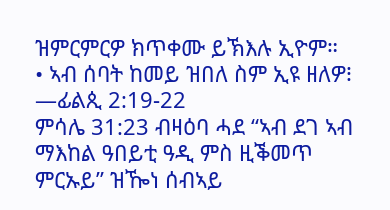ዝምርምርዎ ክጥቀሙ ይኽእሉ ኢዮም።
• ኣብ ሰባት ከመይ ዝበለ ስም ኢዩ ዘለዎ፧ —ፊልጲ 2:19-22
ምሳሌ 31:23 ብዛዕባ ሓደ “ኣብ ደገ ኣብ ማእከል ዓበይቲ ዓዲ ምስ ዚቕመጥ ምርኡይ” ዝዀነ ሰብኣይ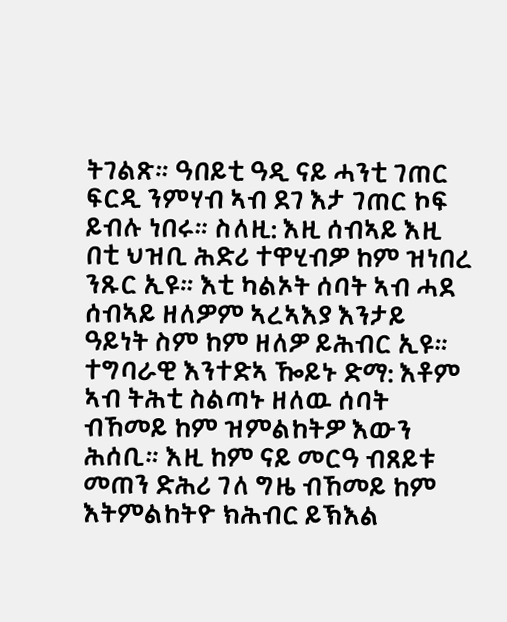ትገልጽ። ዓበይቲ ዓዲ ናይ ሓንቲ ገጠር ፍርዲ ንምሃብ ኣብ ደገ እታ ገጠር ኮፍ ይብሉ ነበሩ። ስለዚ: እዚ ሰብኣይ እዚ በቲ ህዝቢ ሕድሪ ተዋሂብዎ ከም ዝነበረ ንጹር ኢዩ። እቲ ካልኦት ሰባት ኣብ ሓደ ሰብኣይ ዘለዎም ኣረኣእያ እንታይ ዓይነት ስም ከም ዘለዎ ይሕብር ኢዩ። ተግባራዊ እንተድኣ ዀይኑ ድማ: እቶም ኣብ ትሕቲ ስልጣኑ ዘለዉ ሰባት ብኸመይ ከም ዝምልከትዎ እውን ሕሰቢ። እዚ ከም ናይ መርዓ ብጸይቱ መጠን ድሕሪ ገለ ግዜ ብኸመይ ከም እትምልከትዮ ክሕብር ይኽእል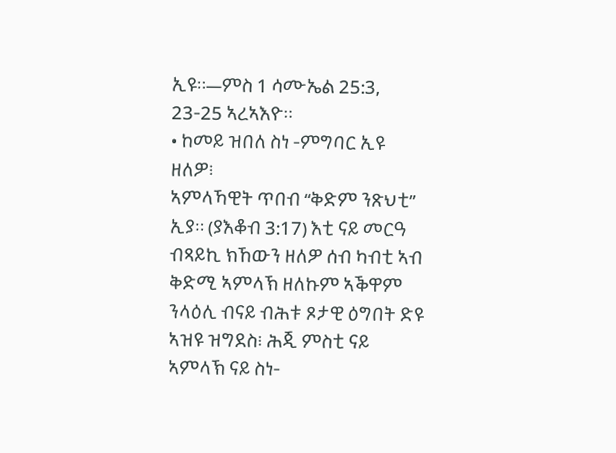ኢዩ።—ምስ 1 ሳሙኤል 25:3, 23-25 ኣረኣእዮ።
• ከመይ ዝበለ ስነ -ምግባር ኢዩ ዘለዎ፧
ኣምላኻዊት ጥበብ “ቅድም ንጽህቲ” ኢያ። (ያእቆብ 3:17) እቲ ናይ መርዓ ብጻይኪ ክኸውን ዘለዎ ሰብ ካብቲ ኣብ ቅድሚ ኣምላኽ ዘለኩም ኣቕዋም ንላዕሊ ብናይ ብሕቱ ጾታዊ ዕግበት ድዩ ኣዝዩ ዝግደስ፧ ሕጂ ምስቲ ናይ ኣምላኽ ናይ ስነ-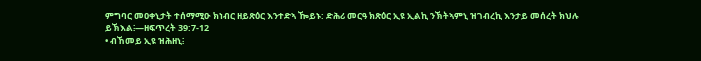ምግባር መዐቀኒታት ተሰማሚዑ ክነብር ዘይጽዕር እንተድኣ ዀይኑ: ድሕሪ መርዓ ክጽዕር ኢዩ ኢልኪ ንኽትኣምኒ ዝገብረኪ እንታይ መሰረት ክህሉ ይኽእል፧—ዘፍጥረት 39:7-12
• ብኸመይ ኢዩ ዝሕዘኒ፧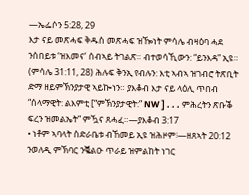—ኤፌሶን 5:28, 29
እታ ናይ መጽሓፍ ቅዱስ መጽሓፍ ዝዀነት ምሳሌ ብዛዕባ ሓደ ንሰበይቱ ‘ዝእመና’ ሰብኣይ ትገልጽ። ብተወሳኺውን: “ይንእዳ” ኢዩ። (ምሳሌ 31:11, 28) ሕሉፍ ቅንኢ የብሉን: እቲ ኣብኣ ዝገብሮ ትጽቢት ድማ ዘይምኽንያታዊ ኣይኰነን። ያእቆብ እታ ናይ ላዕሊ ጥበብ “ሰላማዊት: ልእምቲ [“ምኽንያታዊት:” NW ] . . . ምሕረትን ጽቡቕ ፍረን ዝመልኤት” ምዃና ጸሓፈ።—ያእቆብ 3:17
• ነቶም ኣባላት ስድራቤቱ ብኸመይ ኢዩ ዝሕዞም፧—ዘጸኣት 20:12
ንወለዲ ምኽባር ንቘልዑ ጥራይ ዝምልከት ነገር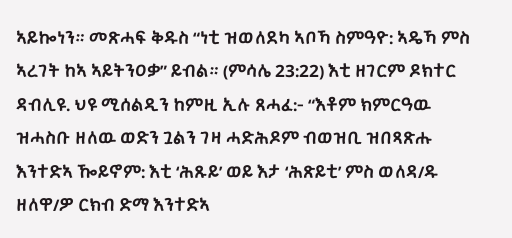ኣይኰነን። መጽሓፍ ቅዱስ “ነቲ ዝወለደካ ኣቦኻ ስምዓዮ: ኣዴኻ ምስ ኣረገት ከኣ ኣይትንዐቃ” ይብል። (ምሳሌ 23:22) እቲ ዘገርም ዶክተር ዳብሊዩ. ህዩ ሚሰልዲን ከምዚ ኢሉ ጸሓፈ:- “እቶም ክምርዓዉ ዝሓስቡ ዘለዉ ወድን ጓልን ገዛ ሓድሕዶም ብወዝቢ ዝበጻጽሑ እንተድኣ ዀይኖም: እቲ ‘ሕጹይ’ ወይ እታ ‘ሕጽይቲ’ ምስ ወለዳ/ዱ ዘለዋ/ዎ ርክብ ድማ እንተድኣ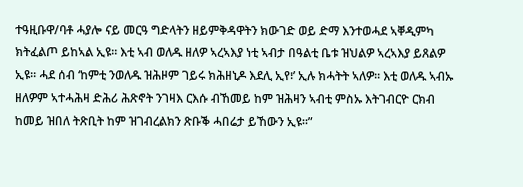ተዓዚቡዋ/ባቶ ሓያሎ ናይ መርዓ ግድላትን ዘይምቅዳዋትን ክውገድ ወይ ድማ እንተወሓደ ኣቐዲምካ ክትፈልጦ ይከኣል ኢዩ። እቲ ኣብ ወለዱ ዘለዎ ኣረኣእያ ነቲ ኣብታ በዓልቲ ቤቱ ዝህልዎ ኣረኣእያ ይጸልዎ ኢዩ። ሓደ ሰብ ‘ከምቲ ንወለዱ ዝሕዞም ገይሩ ክሕዘኒዶ እደሊ ኢየ፧’ ኢሉ ክሓትት ኣለዎ። እቲ ወለዱ ኣብኡ ዘለዎም ኣተሓሕዛ ድሕሪ ሕጽኖት ንገዛእ ርእሱ ብኸመይ ከም ዝሕዛን ኣብቲ ምስኡ እትገብርዮ ርክብ ከመይ ዝበለ ትጽቢት ከም ዝገብረልክን ጽቡቕ ሓበሬታ ይኸውን ኢዩ።”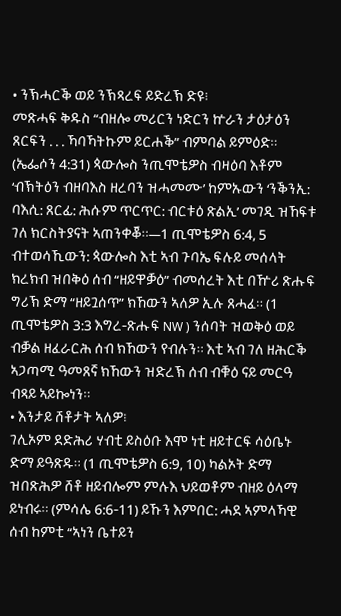• ንኽሓርቕ ወይ ንኽጻረፍ ይድረኽ ድዩ፧
መጽሓፍ ቅዱስ “ብዘሎ መሪርን ነድርን ኵራን ታዕታዕን ጸርፍን . . . ኻባኻትኩም ይርሐቕ” ብምባል ይምዕድ። (ኤፌሶን 4:31) ጳውሎስ ንጢሞቴዎስ ብዛዕባ እቶም ‘ብኽትዕን ብዘባእስ ዘረባን ዝሓመሙ’ ከምኡውን ‘ንቕንኢ: ባእሲ: ጸርፊ: ሕሱም ጥርጥር: ብርቱዕ ጽልኢ’ መገዲ ዝኸፍቱ ገለ ክርስትያናት ኣጠንቀቖ።—1 ጢሞቴዎስ 6:4, 5
ብተወሳኺውን: ጳውሎስ እቲ ኣብ ጉባኤ ፍሉይ መሰላት ክረክብ ዝበቅዕ ሰብ “ዘይዋቓዕ” ብመሰረት እቲ በዅሪ ጽሑፍ ግሪኽ ድማ “ዘይጓሰጥ” ክኸውን ኣለዎ ኢሉ ጸሓፈ። (1 ጢሞቴዎስ 3:3 እግረ-ጽሑፍ NW ) ንሰባት ዝወቅዕ ወይ ብቓል ዘፈራርሕ ሰብ ክኸውን የብሉን። እቲ ኣብ ገለ ዘሕርቕ ኣጋጣሚ ዓመጸኛ ክኸውን ዝድረኽ ሰብ ብቑዕ ናይ መርዓ ብጻይ ኣይኰነን።
• እንታይ ሸቶታት ኣለዎ፧
ገሊኦም ደድሕሪ ሃብቲ ይስዕቡ እሞ ነቲ ዘይተርፍ ሳዕቤኑ ድማ ይዓጽዱ። (1 ጢሞቴዎስ 6:9, 10) ካልኦት ድማ ዝበጽሕዎ ሸቶ ዘይብሎም ምሉእ ህይወቶም ብዘይ ዕላማ ይነብሩ። (ምሳሌ 6:6-11) ይኹን እምበር: ሓደ ኣምላኻዊ ሰብ ከምቲ “ኣነን ቤተይን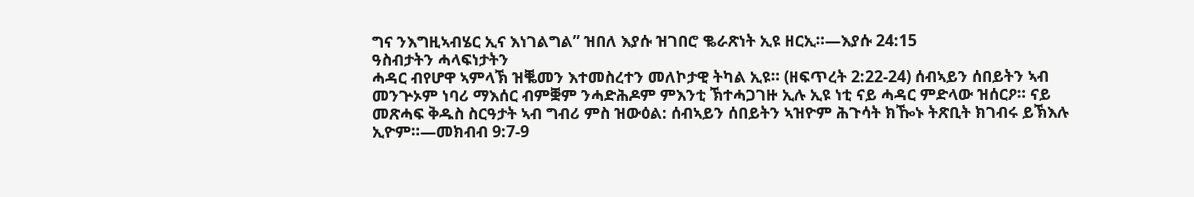ግና ንእግዚኣብሄር ኢና እነገልግል” ዝበለ እያሱ ዝገበሮ ቈራጽነት ኢዩ ዘርኢ።—እያሱ 24:15
ዓስብታትን ሓላፍነታትን
ሓዳር ብየሆዋ ኣምላኽ ዝቘመን እተመስረተን መለኮታዊ ትካል ኢዩ። (ዘፍጥረት 2:22-24) ሰብኣይን ሰበይትን ኣብ መንጕኦም ነባሪ ማእሰር ብምቛም ንሓድሕዶም ምእንቲ ኽተሓጋገዙ ኢሉ ኢዩ ነቲ ናይ ሓዳር ምድላው ዝሰርዖ። ናይ መጽሓፍ ቅዱስ ስርዓታት ኣብ ግብሪ ምስ ዝውዕል: ሰብኣይን ሰበይትን ኣዝዮም ሕጉሳት ክዀኑ ትጽቢት ክገብሩ ይኽእሉ ኢዮም።—መክብብ 9:7-9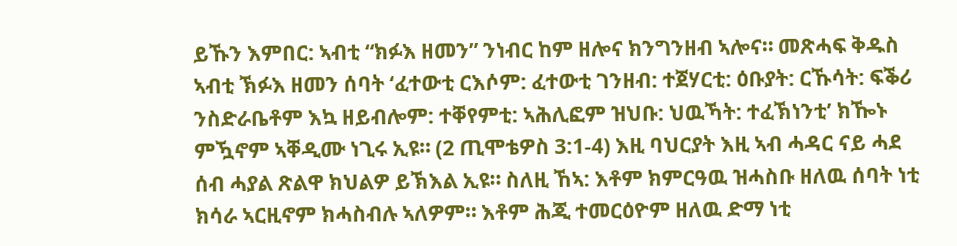ይኹን እምበር: ኣብቲ “ክፉእ ዘመን” ንነብር ከም ዘሎና ክንግንዘብ ኣሎና። መጽሓፍ ቅዱስ ኣብቲ ኽፉእ ዘመን ሰባት ‘ፈተውቲ ርእሶም: ፈተውቲ ገንዘብ: ተጀሃርቲ: ዕቡያት: ርኹሳት: ፍቕሪ ንስድራቤቶም እኳ ዘይብሎም: ተቐየምቲ: ኣሕሊፎም ዝህቡ: ህዉኻት: ተፈኽነንቲ’ ክዀኑ ምዃኖም ኣቐዲሙ ነጊሩ ኢዩ። (2 ጢሞቴዎስ 3:1-4) እዚ ባህርያት እዚ ኣብ ሓዳር ናይ ሓደ ሰብ ሓያል ጽልዋ ክህልዎ ይኽእል ኢዩ። ስለዚ ኸኣ: እቶም ክምርዓዉ ዝሓስቡ ዘለዉ ሰባት ነቲ ክሳራ ኣርዚኖም ክሓስብሉ ኣለዎም። እቶም ሕጂ ተመርዕዮም ዘለዉ ድማ ነቲ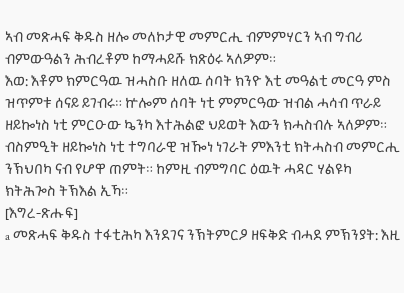ኣብ መጽሓፍ ቅዱስ ዘሎ መለኮታዊ መምርሒ ብምምሃርን ኣብ ግብሪ ብምውዓልን ሕብረቶም ከማሓይሹ ክጽዕሩ ኣለዎም።
እወ: እቶም ክምርዓዉ ዝሓስቡ ዘለዉ ሰባት ክንዮ እቲ መዓልቲ መርዓ ምስ ዝጥምቱ ሰናይ ይገብሩ። ኵሎም ሰባት ነቲ ምምርዓው ዝብል ሓሳብ ጥራይ ዘይኰነስ ነቲ ምርዑው ኴንካ እተሕልፎ ህይወት እውን ክሓስብሉ ኣለዎም። ብስምዒት ዘይኰነስ ነቲ ተግባራዊ ዝዀነ ነገራት ምእንቲ ክትሓስብ መምርሒ ንኽህበካ ናብ የሆዋ ጠምት። ከምዚ ብምግባር ዕዉት ሓዳር ሃልዩካ ክትሕጐስ ትኽእል ኢኻ።
[እግረ-ጽሑፍ]
a መጽሓፍ ቅዱስ ተፋቲሕካ እንደገና ንኽትምርዖ ዘፍቅድ ብሓደ ምኽንያት: እዚ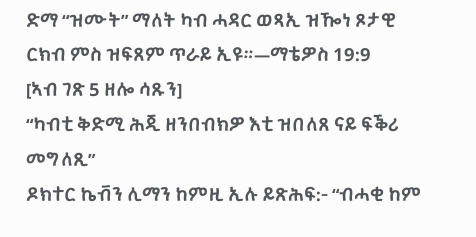ድማ “ዝሙት” ማለት ካብ ሓዳር ወጻኢ ዝዀነ ጾታዊ ርክብ ምስ ዝፍጸም ጥራይ ኢዩ።—ማቴዎስ 19:9
[ኣብ ገጽ 5 ዘሎ ሳጹን]
“ካብቲ ቅድሚ ሕጂ ዘንበብክዎ እቲ ዝበለጸ ናይ ፍቕሪ መግለጺ”
ዶክተር ኬቭን ሊማን ከምዚ ኢሉ ይጽሕፍ:- “ብሓቂ ከም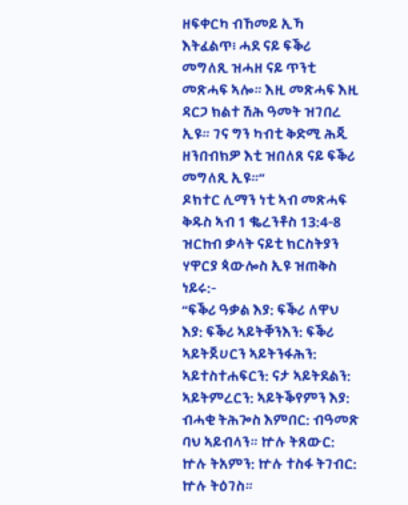ዘፍቀርካ ብኸመይ ኢኻ እትፈልጥ፧ ሓደ ናይ ፍቕሪ መግለጺ ዝሓዘ ናይ ጥንቲ መጽሓፍ ኣሎ። እዚ መጽሓፍ እዚ ዳርጋ ክልተ ሽሕ ዓመት ዝገበረ ኢዩ። ገና ግን ካብቲ ቅድሚ ሕጂ ዘንበብክዎ እቲ ዝበለጸ ናይ ፍቕሪ መግለጺ ኢዩ።”
ዶክተር ሊማን ነቲ ኣብ መጽሓፍ ቅዱስ ኣብ 1 ቈረንቶስ 13:4-8 ዝርከብ ቃላት ናይቲ ክርስትያን ሃዋርያ ጳውሎስ ኢዩ ዝጠቅስ ነይሩ:-
“ፍቕሪ ዓቃል እያ: ፍቕሪ ለዋህ እያ: ፍቕሪ ኣይትቐንእን: ፍቕሪ ኣይትጀሀርን ኣይትንፋሕን: ኣይተስተሐፍርን: ናታ ኣይትደልን: ኣይትምረርን: ኣይትቕየምን እያ: ብሓቂ ትሕጐስ እምበር: ብዓመጽ ባህ ኣይብላን። ኵሉ ትጸውር: ኵሉ ትአምን: ኵሉ ተስፋ ትገብር: ኵሉ ትዕገስ።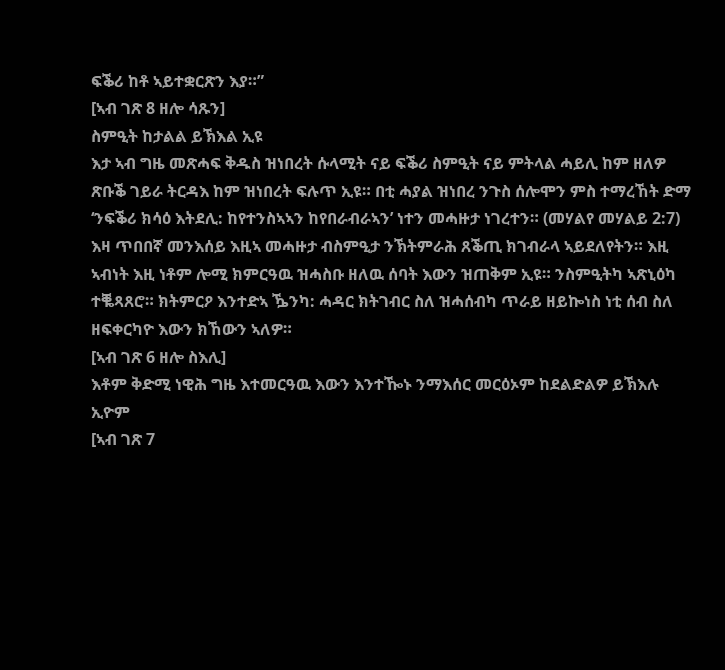ፍቕሪ ከቶ ኣይተቋርጽን እያ።”
[ኣብ ገጽ 8 ዘሎ ሳጹን]
ስምዒት ከታልል ይኽእል ኢዩ
እታ ኣብ ግዜ መጽሓፍ ቅዱስ ዝነበረት ሱላሚት ናይ ፍቕሪ ስምዒት ናይ ምትላል ሓይሊ ከም ዘለዎ ጽቡቕ ገይራ ትርዳእ ከም ዝነበረት ፍሉጥ ኢዩ። በቲ ሓያል ዝነበረ ንጉስ ሰሎሞን ምስ ተማረኸት ድማ ‘ንፍቕሪ ክሳዕ እትደሊ: ከየተንስኣኣን ከየበራብራኣን’ ነተን መሓዙታ ነገረተን። (መሃልየ መሃልይ 2:7) እዛ ጥበበኛ መንእሰይ እዚኣ መሓዙታ ብስምዒታ ንኽትምራሕ ጸቕጢ ክገብራላ ኣይደለየትን። እዚ ኣብነት እዚ ነቶም ሎሚ ክምርዓዉ ዝሓስቡ ዘለዉ ሰባት እውን ዝጠቅም ኢዩ። ንስምዒትካ ኣጽኒዕካ ተቘጻጸሮ። ክትምርዖ እንተድኣ ዄንካ: ሓዳር ክትገብር ስለ ዝሓሰብካ ጥራይ ዘይኰነስ ነቲ ሰብ ስለ ዘፍቀርካዮ እውን ክኸውን ኣለዎ።
[ኣብ ገጽ 6 ዘሎ ስእሊ]
እቶም ቅድሚ ነዊሕ ግዜ እተመርዓዉ እውን እንተዀኑ ንማእሰር መርዕኦም ከደልድልዎ ይኽእሉ ኢዮም
[ኣብ ገጽ 7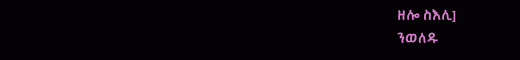ዘሎ ስእሊ]
ንወለዱ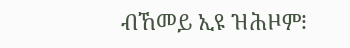ብኸመይ ኢዩ ዝሕዞም፧